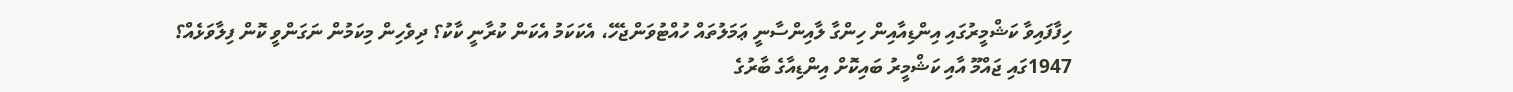ހިފާފައިވާ ކަޝްމީރުގައި އިންޑިއާއިން ހިންގާ ލާއިންސާނީ ޢަމަލުތައް ހުއްޓުވަންޖެހޭ، އެކަކަމު އެކަން ކުރާނީ ކާކު؟ ދިވެހިން މިކަމުން ނަގަންވީ ކޮން ފިލާވަޅެއް؟
1947ގައި ޖައްމޫ އާއި ކަޝްމީރު ބައިކޮށް އިންޑިއާގެ ބާރުގެ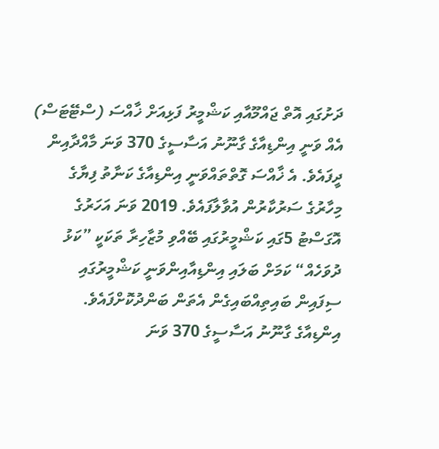ދަށުގައި އޮތް ޖައްމޫއާއި ކަޝްމީރު ފަޅިއަށް ޚާއްސަ (ސްޓޭޓަސް) އެއް ވަނީ އިންޑިއާގެ ގާނޫނު އަސާސީގެ 370 ވަނަ މާއްދާއިން ދީފައެވެ. އެ ޚާއްސަ ގޮތްތައްވަނީ އިންޑިއާގެ ކަނާތު ފިޔާގެ މިހާރުގެ ސަރުކާރުން އުވާލާފައެވެ. 2019 ވަނަ އަހަރުގެ އޮގަސްޓު 5ގައި ކަޝްމީރުގައި ބޭއްވި މުޒާހިރާ ތަކަކީ ”ކަޅު ދުވަހެއް“ ކަމަށް ބަލައި އިންޑިއާއިންވަނީ ކަޝްމީރުގައި ސިފައިން ބައިތިއްބައިގެން އެތަން ބަންދުކޮށްފައެވެ.
އިންޑިއާގެ ގާނޫނު އަސާސީގެ 370 ވަނަ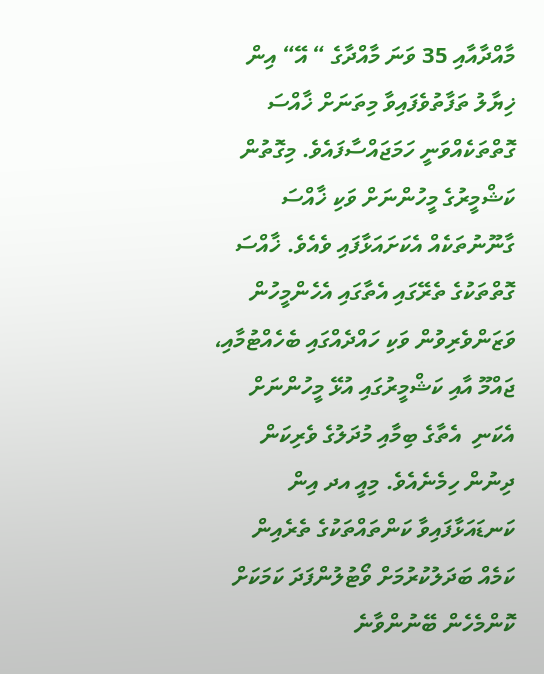މާއްދާއާއި 35 ވަނަ މާއްދާގެ “ އޭ“ އިން ޚިޔާލު ތަފާތުވެފައިވާ މިތަނަށް ޚާއްސަ ގޮތްތަކެއްވަނީ ހަމަޖައްސާފައެވެ. މިގޮތުން ކަޝްމީރުގެ މީހުންނަށް ވަކި ޚާއްސަ ގާނޫނުތަކެއް އެކަށައަޅާފައި ވެއެވެ. ޚާއްސަ ގޮތްތަކުގެ ތެރޭގައި އެތާގައި އެހެންމީހުން ވަޒަންވެރިވުން ވަކި ހައްދެއްގައި ބެހެއްޓުމާއި،  ޖައްމޫ އާއި ކަޝްމީރުގައި އުޅޭ މީހުންނަށް އެކަނި  އެތާގެ ބިމާއި މުދަލުގެ ވެރިކަން ދިނުން ހިމެނެއެވެ. މިއީ އދ އިން ކަނޑައަޅާފައިވާ ކަންތައްތަކުގެ ތެރެއިން ކަމެއް ބަދަލުކުރުމަށް ވޯޓުލުންފަދަ ކަމަކަށް ކޮންމެހެން ބޭނުންވާނެ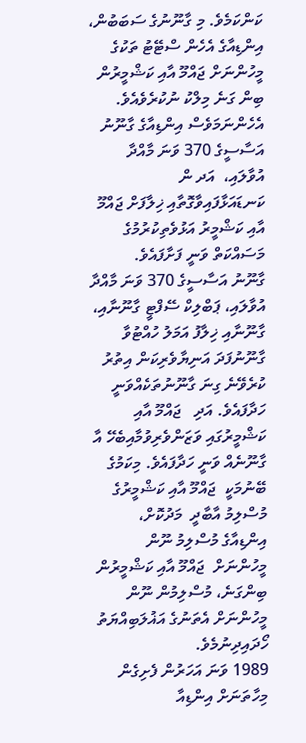ކަންކަމެވެ. މި ގާނޫނުގެ ސަބަބުން، އިންޑިއާގެ އެހެން ސްޓޭޓު ތަކުގެ މީހުންނަށް ޖައްމޫ އާއި ކަޝްމީރުން ބިން ގަނެ މިލްކު ނުކުރެވެއެވެ. އެހެންނަމަވެސް އިންޑިއާގެ ގާނޫނު އަސާސީގެ 370 ވަނަ މާއްދާ އުވާލައި،  އަދ ން ކަނޑައަޅާފައިވާގޮތާއި ޚިލާފަށް ޖައްމޫ އާއި ކަޝްމީރު އަޅުވެތިކުރުމުގެ މަސައްކަތް ވަނީ ފަށާފައެވެ.
ގާނޫނު އަސާސީގެ 370 ވަނަ މާއްދާ އުވާލައި، ޕަބްލިކް ސޭފްޓީ ގާނޫނާއި، ގާނޫނާއި ޚިލާފު އަމަލު ހުއްޓުވާ ގާނޫނުފަދަ އަނިޔާވެރިކަން އިތުރު ކުރެވޭނެ ގިނަ ގާނޫނުތަކެއްވަނީ ހަދާފައެވެ. އަދި   ޖައްމޫ އާއި ކަޝްމީރުގައި ވަޒަންވެރިވުމާއިބެހޭ އާ ގާނޫނެއް ވަނީ ހަދާފައެވެ. މިކަމުގެ ބޭނުމަކީ  ޖައްމޫ އާއި ކަޝްމީރުގެ މުސްލިމު އާބާދީ  މަދުކޮށް، އިންޑިއާގެ މުސްލިމު ނޫން މީހުންނަށް  ޖައްމޫ އާއި ކަޝްމީރުން ބިންގަނެ، މުސްލިމުން ނޫން މީހުންނަށް އެތަނުގެ އަޣުލަބިއްޔަތު ހޯދައިދިނުމެވެ.
1989 ވަނަ އަހަރުން ފެށިގެން މިހާތަނަށް އިންޑިއާ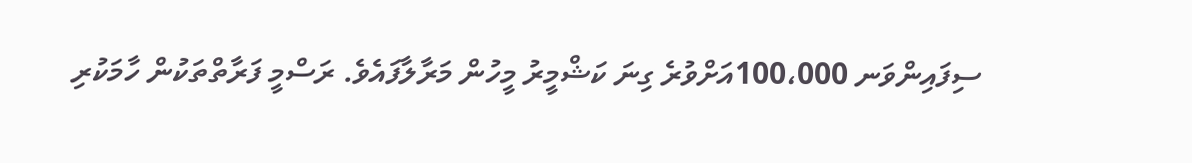ސިފައިންވަނ 100،000އަށްވުރެ ގިނަ ކަޝްމީރު މީހުން މަރާލާފައެވެ. ރަސްމީ ފަރާތްތަކުން ހާމަކުރި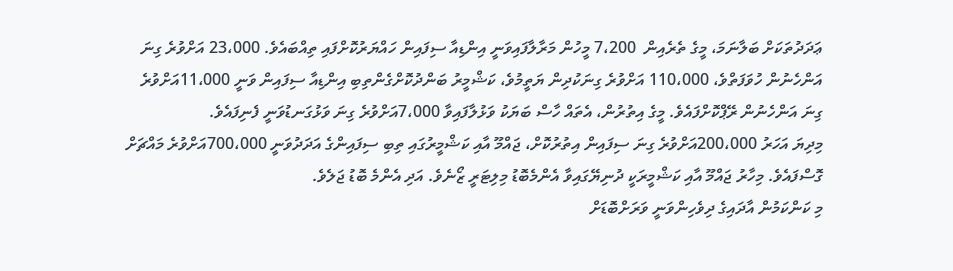ޢަދަދުތަކަށް ބަލާނަމަ، މީގެ ތެރެއިން  7،200 މީހުން މަރާލާފައިވަނީ އިންޑިއާ ސިފައިން ހައްޔަރުކޮށްފައި ތިއްބައެވެ. 23،000 އަށްވުރެ ގިނަ އަންހެނުން ހުވަފަތްވެ، 110،000 އަށްވުރެ ގިނަކުދިން ޔަތީމުވެ، ކަޝްމީރު ބަންދުކޮށްގެންތިބި އިންޑިއާ ސިފައިން ވަނީ 11،000އަށްވުރެ ގިނަ އަންހެނުން ރޭޕްކޮށްފައެވެ. މީގެ އިތުރުން، އެތައް ހާސް ބަޔަކު ވަޅުލާފައިވާ 7،000އަށްވުރެ ގިނަ ވަޅުގަނޑުވަނީ ފެނިފައެވެ.
މިދިޔަ އަހަރު 200،000އަށްވުރެ ގިނަ ސިފައިން އިތުރުކޮށް، ޖައްމޫ އާއި ކަޝްމީރުގައި ތިބި ސިފައިންގެ އަދަދުވަނީ 700،000އަށްވުރެ މައްޗަށް ގޮސްފައެވެ. މިހާރު ޖައްމޫ އާއި ކަޝްމީރަކީ ދުނިޔޭގައިވާ އެންމެބޮޑު މިލިޓަރީ ޒޯނެވެ. އަދި އެންމެ ބޮޑު ޖަލެވެ.
މި ކަންކަމުން އާދައިގެ ދިވެހިންވަނީ ވަރަށްބޮޑަށް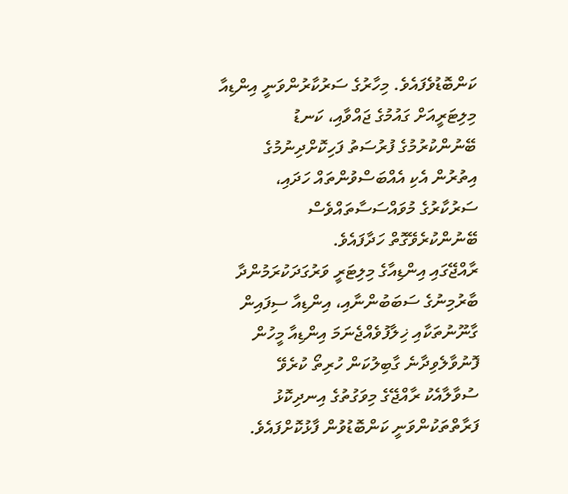ކަންބޮޑުވެފައެވެ. މިހާރުގެ ސަރުކާރުންވަނީ އިންޑިއާ މިލިޓަރީއަށް ގައުމުގެ ޖައްވާއި، ކަނޑު ބޭނުންކުރުމުގެ ފުރުސަތު ފަހިކޮށްދިނުމުގެ އިތުރުން އެކި އެއްބަސްވުންތައް ހަދައި، ސަރުކާރުގެ މުވައްސަސާތައްވެސް ބޭނުންކުރެވޭގޮތް ހަދާފައެވެ.
ރާއްޖޭގައި އިންޑިއާގެ މިލިޓަރީ ވަރުގަދަކުރަމުންދާ ބާރުމިނުގެ ސަބަބުންނާއި، އިންޑިއާ ސިފައިން ގާނޫނުތަކާއި ޚިލާފުވެއްޖެނަމަ އިންޑިއާ މީހުން ފޮނުވާލެވިދާނެ ގާބިލުކަން ހުރިތޯ ކުރެވޭ ސުވާލާއެކު ރާއްޖޭގެ މިވަގުތުގެ އިނދިކޮޅު ފަރާތްތަކުންވަނީ ކަންބޮޑުވުން ފާޅުކޮށްފައެވެ.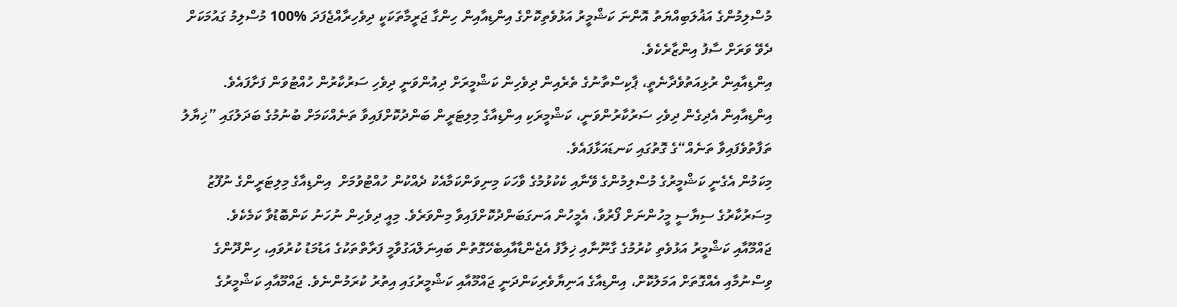މުސްލިމުންގެ އަޣުލަބިއްޔަތު އޮންނަ ކަޝްމީރު އަޅުވެތިކޮށްގެ އިންޑިއާއިން ހިންގާ ޖަރީމާތަކަކީ ދިވެހިރާއްޖެފަދަ %100 މުސްލިމު ގައުމަކަށް ދެވޭ ވަރަށް ސާފު އިންޒާރެކެވެ.
އިންޑިއާއިން ރުޅިއަތުވެދާނެތީ، ޕާކިސްތާނުގެ ތެރެއިން ދިވެހިން ކަޝްމީރަށް ދިއުންވަނީ ދިވެހި ސަރުކާރުން ހުއްޓުވަން ފަށާފައެވެ. އިންޑިއާއިން އެދިގެން ދިވެހި ސަރުކާރުންވަނީ، ކަޝްމީރަކި އިންޑިއާގެ މިލިޓަރީން ބަންދުކޮށްފައިވާ ތަނެއްކަމަށް ބުނުމުގެ ބަދަލުގައި ”ޚިޔާލު ތަފާތުވެފައިވާ ތަނެއް“ގެ ގޮތުގައި ކަނޑައަޅާފައެވެ.
މިކަމުން އެގެނީ ކަޝްމީރުގެ މުސްލިމުންގެ ވޭނާއި ކެކުޅުމުގެ ވާހަކަ މިނިވަންކަމާއެކު ދެއްކުން ހުއްޓުވުމަށް  އިންޑިއާގެ މިލިޓަރީންގެ ނުފޫޒު މިސަރުކާރުގެ ސިޔާސީ މީހުންނަށް ފޯރުވާ، އެމީހުން އަނގަބަންދުކޮށްފައިވާ މިންވަރެވެ. މިއީ ދިވެހިން ނުހަނު ކަންބޮޑުވާ ކަމެކެވެ.
ޖައްމޫއާއި ކަޝްމީރު އަޅުވެތި ކުރުމުގެ ގާނޫނާއި ޚިލާފު އެޖެންޑާއާއިބެހޭގޮތުން ބައިނަލްއަގުވާމީ ފަރާތްތަކުގެ އަޑުމަޑު ކުރުވައި، ހިންދޫންގެ ވިސްނުމާއި އެއްގޮތަށް އަމަލުކޮށް، އިންޑިއާގެ އަނިޔާވެރިކަންދަނީ ޖައްމޫއާއި ކަޝްމީރުގައި އިތުރު ކުރަމުންނެވެ. ޖައްމޫއާއި ކަޝްމީރުގެ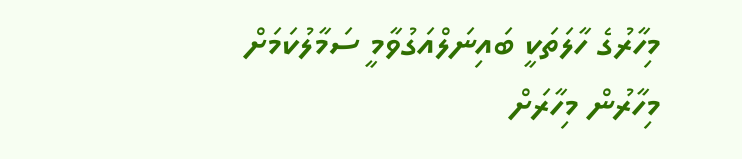މިހާރުގެ ހާލަތަކީ ބައިނަލްއަގުވާމީ ސަމާލުކަމަށް މިހާރުން މިހާރަށް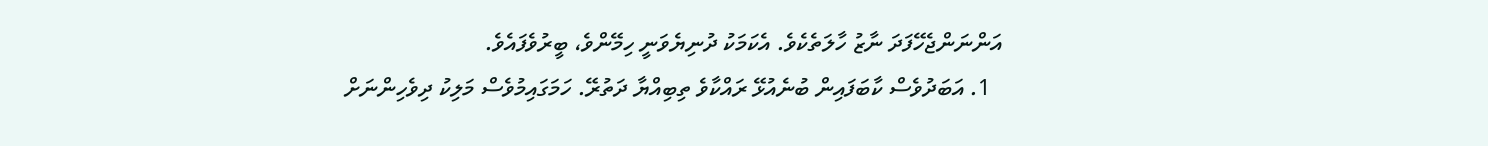އަންނަންޖެހޭފަދަ ނާޒު ހާލަތެކެވެ. އެކަމަކު ދުނިޔެވަނީ ހިމޭންވެ، ބީރުވެފައެވެ.
  1. އަބަދުވެސް ކާބަފައިން ބުނެއުޅޭ ރައްކާވެ ތިބިއްޔާ ދަތުރޭ. ހަމަގައިމުވެސް މަލިކު ދިވެހިންނަށް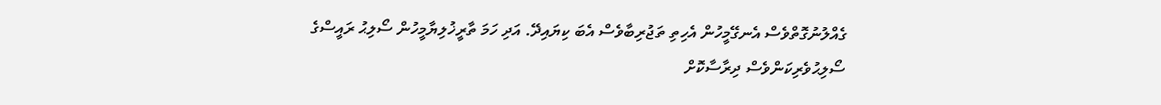ގެއްލުނުގޮތްވެސް އެނގޭމީހުން އެހިތި ތަޖުރިބާވެސް އެބަ ކިޔައިދޭ. އަދި ހަމަ ތާރީޚުލިޔާމީހުން ސޯލިޙު ރައީސްގެ ސޯލިޙުވެރިކަންވެސް ދިރާސާކޮށް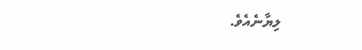ލިޔާނެއެވެ.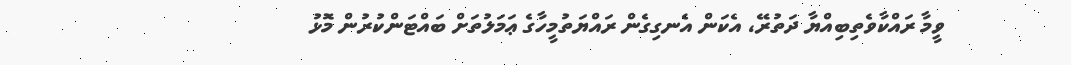ވީމާ ރައްކާވެތިބިއްޔާ ދަތުރޭ، އެކަން އެނގިގެން ރައްޔަތުމީހާގެ ޢަމަލުތަށް ބައްޓަންކުރުން މޮޅު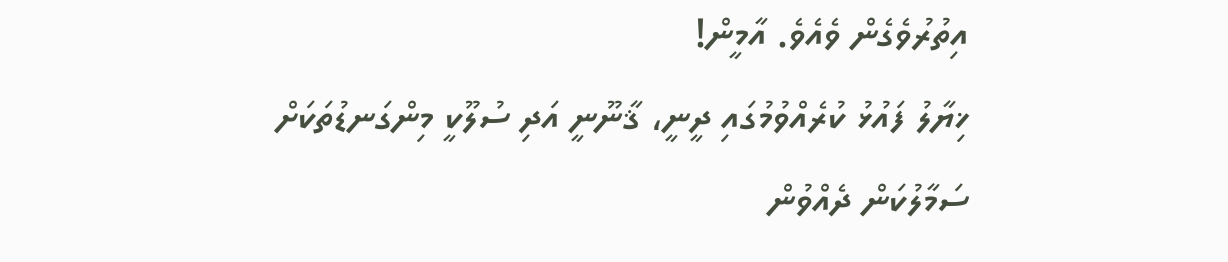އިތުރުވެގެން ވެއެވެ. އާމީން!
ޚިޔާލު ފައުޅު ކުރެއްވުމުގައި ދީނީ، ޤާނޫނީ އަދި ސުލޫކީ މިންގަނޑުތަކަށް ސަމާލުކަން ދެއްވުން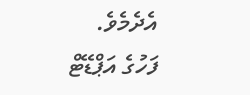އެދެމެވެ.
ފަހުގެ އަޕްޑޭޓް